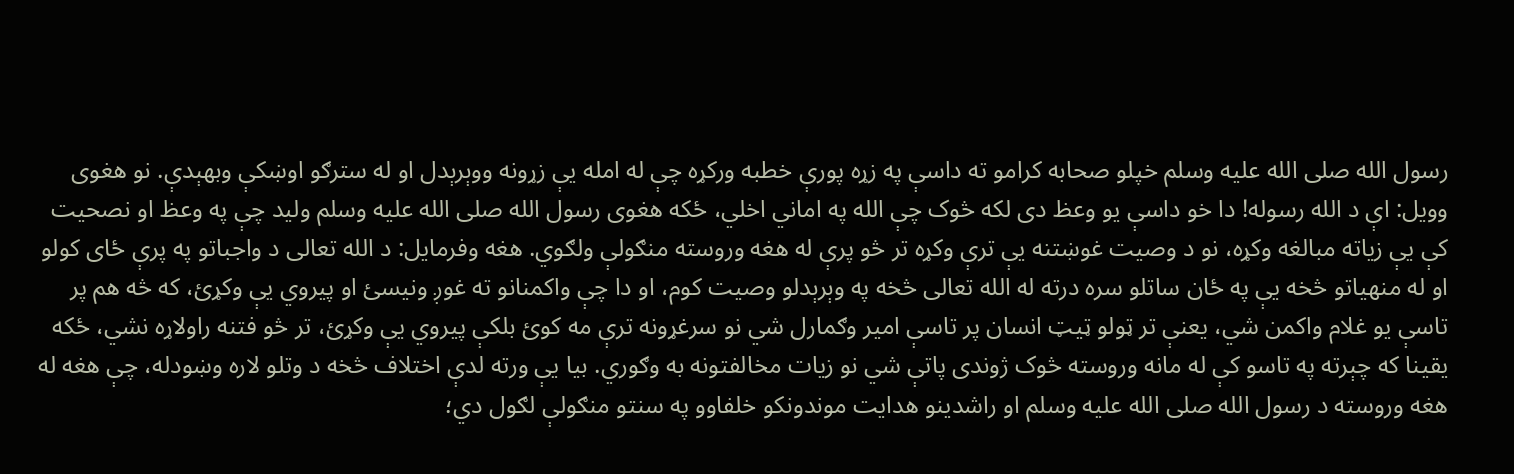رسول الله صلی الله علیه وسلم خپلو صحابه کرامو ته داسې په زړه پورې خطبه ورکړه چې له امله یې زړونه ووېرېدل او له سترګو اوښکې وبهېدې. نو هغوی وویل: اې د الله رسوله! دا خو داسې یو وعظ دی لکه څوک چې الله په اماني اخلي، ځکه هغوی رسول الله صلی الله علیه وسلم ولید چې په وعظ او نصحیت کې یې زیاته مبالغه وکړه، نو د وصیت غوښتنه یې ترې وکړه تر څو پرې له هغه وروسته منګولې ولګوي. هغه وفرمایل: د الله تعالی د واجباتو په پرې ځای کولو او له منهیاتو څخه یې په ځان ساتلو سره درته له الله تعالی څخه په وېرېدلو وصیت کوم، او دا چې واکمنانو ته غوږ ونیسئ او پيروي یې وکړئ، که څه هم پر تاسې یو غلام واکمن شي، یعنې تر ټولو ټیټ انسان پر تاسې امیر وګمارل شي نو سرغړونه ترې مه کوئ بلکې پیروي یې وکړئ، تر څو فتنه راولاړه نشي، ځکه یقینا که چېرته په تاسو کې له مانه وروسته څوک ژوندی پاتې شي نو زیات مخالفتونه به وګوري. بیا یې ورته لدې اختلاف څخه د وتلو لاره وښودله، چې هغه له هغه وروسته د رسول الله صلی الله علیه وسلم او راشدینو هدایت موندونکو خلفاوو په سنتو منګولې لګول دي؛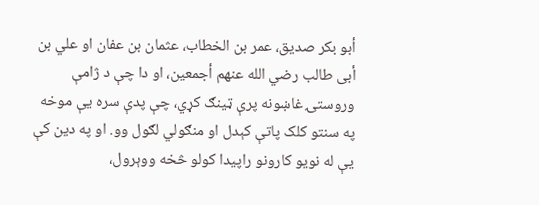أبو بکر صدیق، عمر بن الخطاب، عثمان بن عفان او علي بن أبی طالب رضي الله عنهم أجمعین، او دا چې د ژامې وروستۍ غاښونه پرې ټینګ کړي، چې پدې سره یې موخه په سنتو کلک پاتې کېدل او منګولي لګول وو. او په دین کې یې له نویو کارونو راپیدا کولو څخه ووېرول،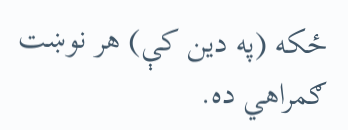ځکه (په دین کې) هر نوښت ګمراهي ده.